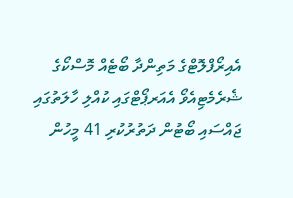އެއިރޯފްލޮޓްގެ މަތިންދާ ބޯޓެއް މޮސްކޯގެ ޝެރެމެޓިއެވޯ އެއަރޕޯޓްގައި ކުއްލި ހާލަތުގައި ޖައްސައި ބޯޓުން ދަތުރުކުރި 41 މީހުން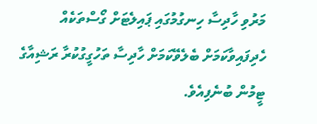މަރުވި ހާދިސާ ހިނގުމުގައި ޕައިލެޓަށް ގޯސްތަކެއް ހެދިފައިވާކަމަށް ބެލެވޭކަމަށް ހާދިސާ ތަހުގީގުކުރާ ރަޝިއާގެ ޓީމުން ބުނެފިއެވެ.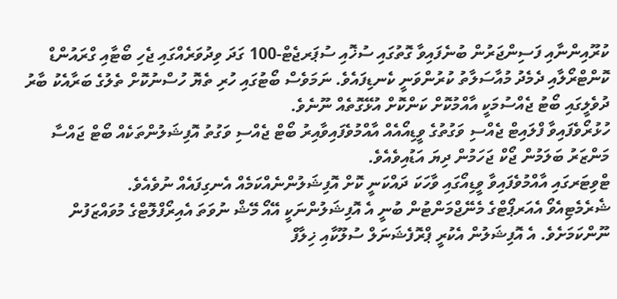ކުރޫއިންނާއި ފަސިންޖަރުން ބުނެފައިވާ ގޮތުގައި ސުޚޮއި ސުޕަރޖެޓް-100 ގަދަ ވިދުވަރެއްގައި ޖެހި ބޯޓާއި ގްރައުންޑް ކޮންޓްރޯލާއި ދެމެދު މުއާސަލާތު ކުރުންވަނީ ކެނޑިފައެވެ. ނަމަވެސް ބޯޓުގައި ހުރި ތެޔޮ ހުސްނުކޮށް ތެލުގެ ބަރާއެކު ބާރު ދުވެލީގައި ބޯޓު ޖެއްސުމަކީ އާއްމުކޮށް ކަންކޮށް އުޅޭގޮތެއް ނޫނެވެ.
ހުޅުރޯވެފައިވާ ފްލައިޓް ޖެއްސި ވަގުތުގެ ވީޑިއޯއެއް އާއްމުވެފައިވާއިރު ބޯޓް ޖެއްސި ވަގުތު އޮފިޝަލުންތަކެއް ބޯޓް ޖައްސާ މަންޒަރު ބަލަމުން ޖޯކް ޖަހަމުން ދިޔަ އަޑުއިވެއެވެ.
ޓްވިޓަރގައި އާއްމުވެފައިވާ ވީޑިއޯގައި ވާހަކަ ދައްކަނީ ކޮށް އޮފިޝަލުންނެއްކަމެއް އެނގިފައެއް ނުވެއެވެ.
ޝެރެމެޓިއެވޯ އެއަރޕޯޓްގެ މެނޭޖްމަންޓުން ބުނީ އެ އޮފިޝަލުންނަކީ އޭއޯ މޭޝް ނުވަތަ އެއިރޯފްލޮޓްގެ މުވައްޒަފުން ނޫންކަމަށެވެ. އެ އޮފިޝަލުން އެކުރީ ޕްރޮފެޝަނަލް ސުލޫކާއި ޚިލާފް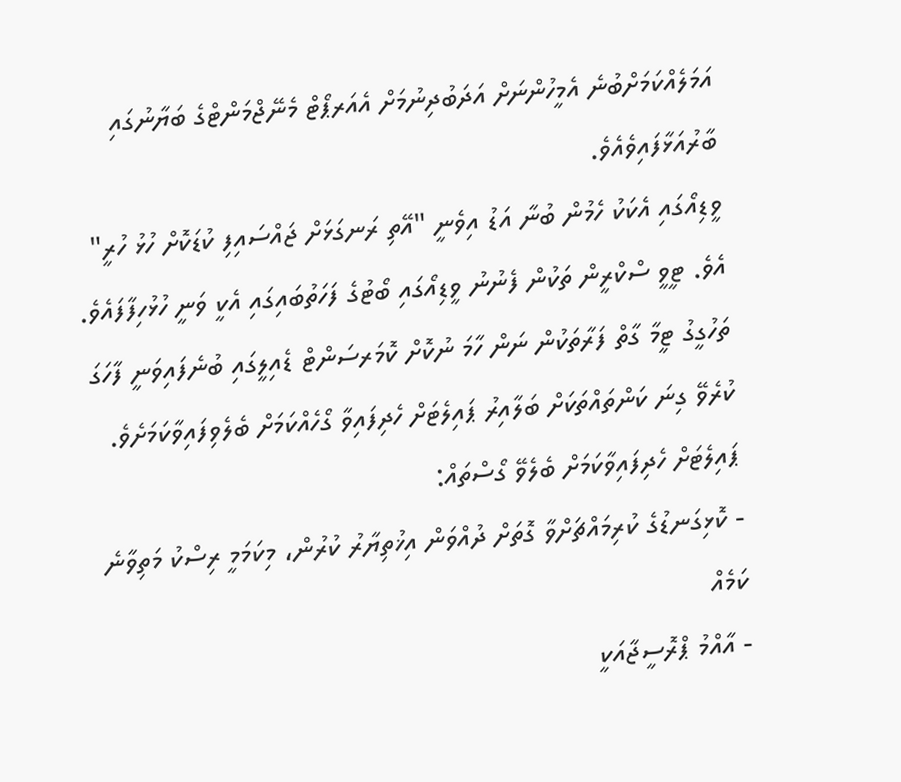އަމަލެއްކަމަށްބުނެ އެމީހުންނަށް އަދަބުދިނުމަށް އެއަރޕޯޓް މެނޭޖްމަންޓްގެ ބަޔާނުގައި ބާރުއަޅާފައިވެއެވެ.
ވީޑިއޯގައި އެކަކު ހެމުން ބުނާ އަޑު އިވެނީ "އޭތި ރަނގަޅަށް ޖައްސައިފި ކުޑަކޮށް ހުޅު ހުރީ" އެވެ. ޓީވީ ސްކްރީން ތަކުން ފެނުނު ވީޑިއޯގައި ބޯޓުގެ ފަހަތުބައިގައި އެކީ ވަނީ ހުޅުހިފާފައެވެ.
ތަހުގީގު ޓީމާ ގާތް ފަރާތަކުން ނަން ހާމަ ނުކޮށް ކޮމަރސަންޓް ޑެއިލީގައި ބުނެފައިވަނީ ފާހަގަ ކުރެވޭ ގިނަ ކަންތައްތަކަށް ބަލާއިރު ޕައިލެޓަށް ހެދިފައިވާ ގޯހެއްކަމަށް ބެލެވިފައިވާކަމަށެވެ.
ޕައިލެޓަށް ހެދިފައިވާކަމަށް ބެލެވޭ ގޯސްތައް:
- ކޮޅިގަނޑުގެ ކުރިމައްޗަށްވާ ގޮތަށް ދުއްވަން އިޚުތިޔާރު ކުރުން، މިކަމަމީ ރިސްކު މަތިވާނެ ކަމެއް
- އާއްމު ޕްރޮސީޖާއަކީ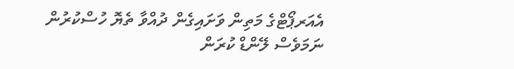އެއަރޕޯޓްގެ މަތިން ވަށައިގެން ދުއްވާ ތެޔޮ ހުސްކުރުން ނަމަވެސް ލޭންޑް ކުރަން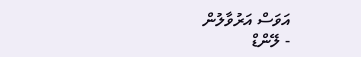އަވަސް އަރުވާލުން
- ލޭންޑް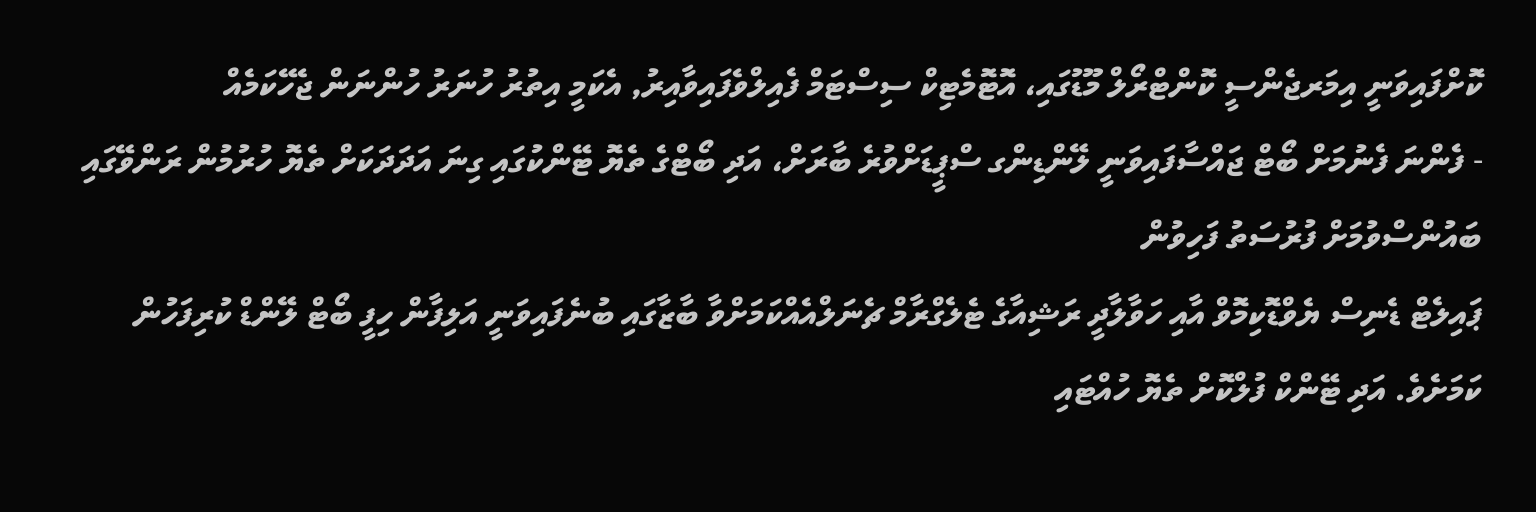ކޮށްފައިވަނީ އިމަރޖެންސީ ކޮންޓްރޯލް މޫޑުގައި، އޮޓޮމެޓިކް ސިސްޓަމް ފެއިލްވެފައިވާއިރު, އެކަމީ އިތުރު ހުނަރު ހުންނަން ޖެހޭކަމެއް
- ފެންނަ ފެނުމަށް ބޯޓް ޖައްސާފައިވަނީ ލޭންޑިންގ ސްޕީޑަށްވުރެ ބާރަށް، އަދި ބޯޓްގެ ތެޔޮ ޓޭންކުގައި ގިނަ އަދަދަކަށް ތެޔޮ ހުރުމުން ރަންވޭގައި ބައުންސްވުމަށް ފުރުސަތު ފަހިވުން
ޕައިލެޓް ޑެނިސް ޔެވްޑޮކިމޮވް އާއި ހަވާލާދީ ރަޝިއާގެ ޓެލެގްރާމް ޗެނަލްއެއްކަމަށްވާ ބާޒާގައި ބުނެފައިވަނީ އަލިފާން ހިފީ ބޯޓް ލޭންޑް ކުރިފަހުން ކަމަށެވެ. އަދި ޓޭންކް ފުލްކޮށް ތެޔޮ ހުއްޓައި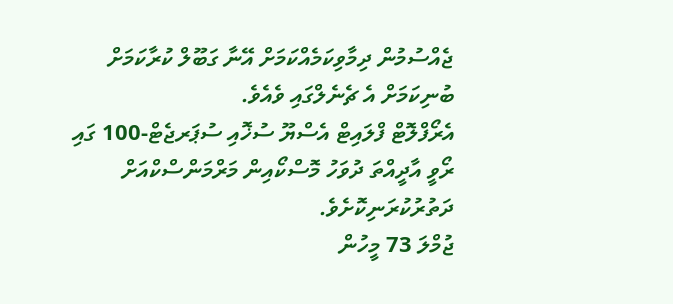ޖެއްސުމުން ދިމާވިކަމެއްކަމަށް އޭނާ ގަބޫލް ކުރާކަމަށް ބުނިކަމަށް އެ ޗެނެލްގައި ވެއެވެ.
އެރޯފްލޮޓް ފްލައިޓް އެސްޔޫ ސުޚޮއި ސުޕަރޖެޓް-100 ގައި ރޯވީ އާދީއްތަ ދުވަހު މޮސްކޯއިން މަރްމަންސްކްއަށް ދަތުރުކުރަނިކޮށެވެ.
ޖުމްލަ 73 މީހުން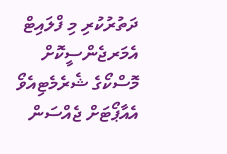ދަތުރުކުރި މި ފްލައިޓް އެމަރޖެންސީކޮށް މޮސްކޯގެ ޝެރެމެޓިއެވޯ އެއާޕޯޓަށް ޖެއްސަން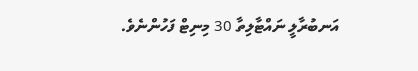އަނބުރާލީ ނައްޓާލިތާ 30 މިނިޓް ފަހުންނެވެ.